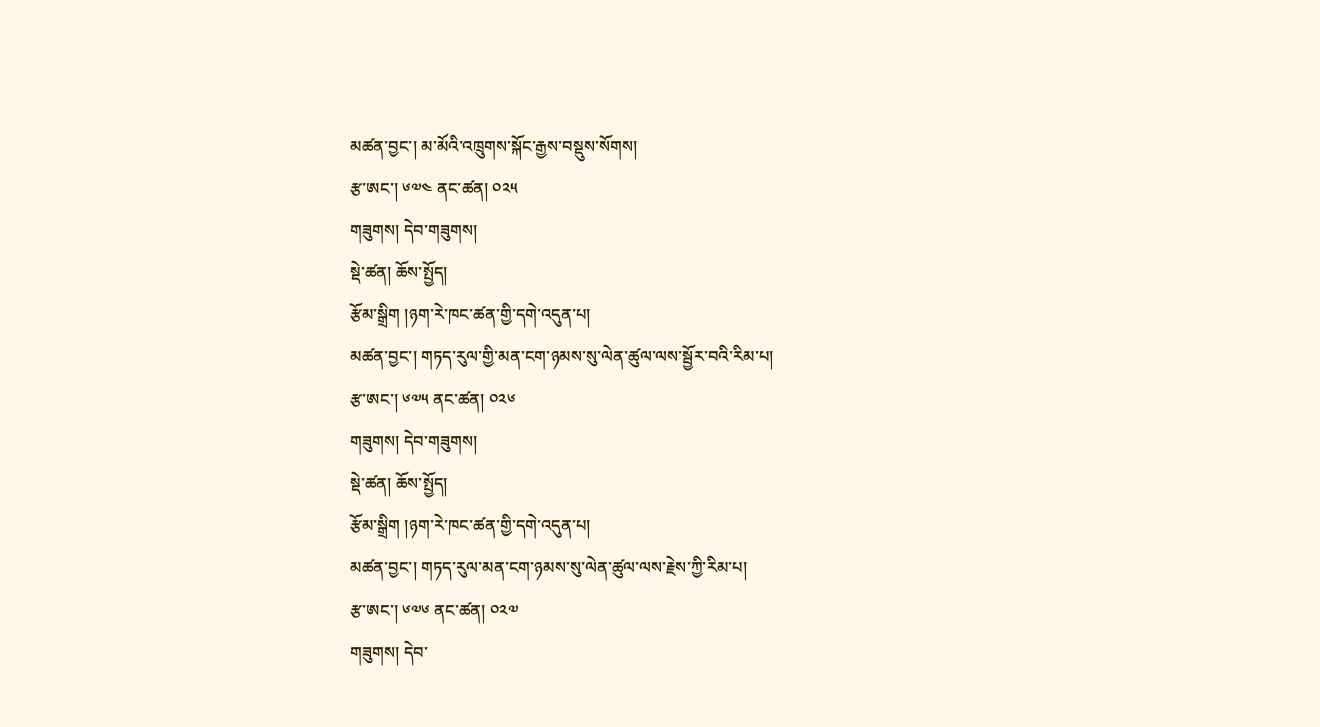མཚན་བྱང་། མ་མོའི་འཁྲུགས་སྐོང་རྒྱས་བསྡུས་སོགས།
རྩ་ཨང་། ༦༧༤ ནང་ཚན། ༠༢༥
གཟུགས། དེབ་གཟུགས།
སྡེ་ཚན། ཆོས་སྤྱོད།
རྩོམ་སྒྲིག །ཉག་རེ་ཁང་ཚན་གྱི་དགེ་འདུན་པ།
མཚན་བྱང་། གཏད་རུལ་གྱི་མན་ངག་ཉམས་སུ་ལེན་ཚུལ་ལས་སྦྱོར་བའི་རིམ་པ།
རྩ་ཨང་། ༦༧༥ ནང་ཚན། ༠༢༦
གཟུགས། དེབ་གཟུགས།
སྡེ་ཚན། ཆོས་སྤྱོད།
རྩོམ་སྒྲིག །ཉག་རེ་ཁང་ཚན་གྱི་དགེ་འདུན་པ།
མཚན་བྱང་། གཏད་རུལ་མན་ངག་ཉམས་སུ་ལེན་ཚུལ་ལས་རྗེས་ཀྱི་རིམ་པ།
རྩ་ཨང་། ༦༧༦ ནང་ཚན། ༠༢༧
གཟུགས། དེབ་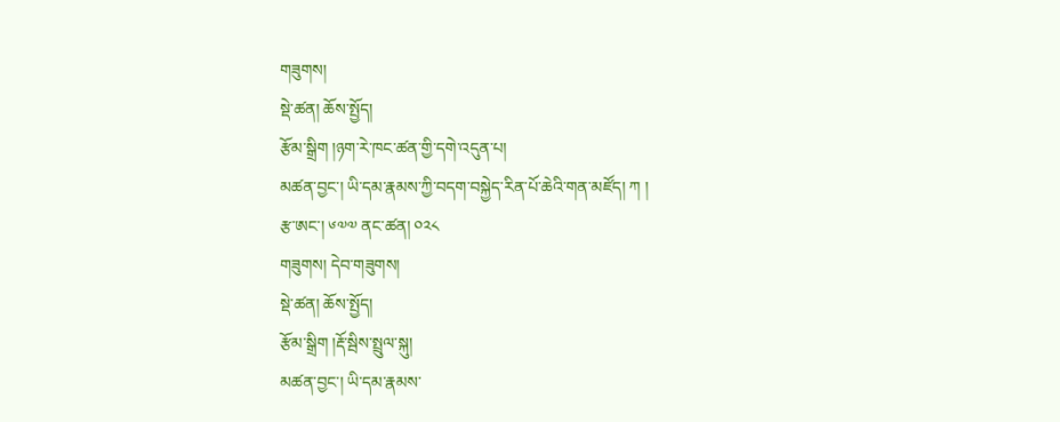གཟུགས།
སྡེ་ཚན། ཆོས་སྤྱོད།
རྩོམ་སྒྲིག །ཉག་རེ་ཁང་ཚན་གྱི་དགེ་འདུན་པ།
མཚན་བྱང་། ཡི་དམ་རྣམས་ཀྱི་བདག་བསྐྱེད་རིན་པོ་ཆེའི་གན་མཛོད། ཀ །
རྩ་ཨང་། ༦༧༧ ནང་ཚན། ༠༢༨
གཟུགས། དེབ་གཟུགས།
སྡེ་ཚན། ཆོས་སྤྱོད།
རྩོམ་སྒྲིག །རྡོ་སྦིས་སྤྲུལ་སྐུ།
མཚན་བྱང་། ཡི་དམ་རྣམས་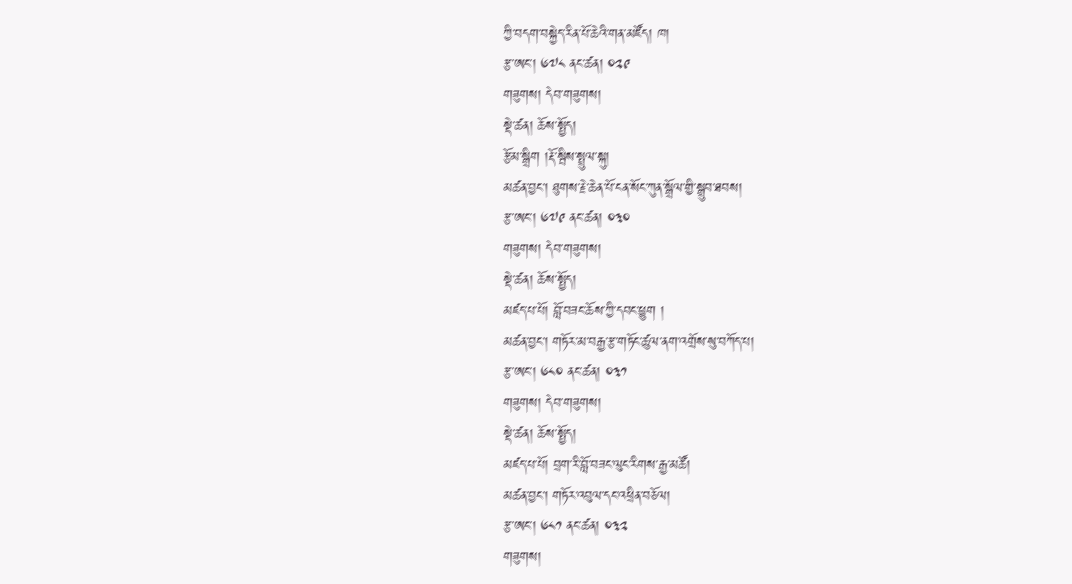ཀྱི་བདག་བསྐྱེད་རིན་པོ་ཆེའི་གན་མཛོད། ཁ།
རྩ་ཨང་། ༦༧༨ ནང་ཚན། ༠༢༩
གཟུགས། དེབ་གཟུགས།
སྡེ་ཚན། ཆོས་སྤྱོད།
རྩོམ་སྒྲིག །རྡོ་སྦིས་སྤྲུལ་སྐུ།
མཚན་བྱང་། ཐུགས་རྗེ་ཆེན་པོ་ངན་སོང་ཀུན་སྒྲོལ་གྱི་སྒྲུབ་ཐབས།
རྩ་ཨང་། ༦༧༩ ནང་ཚན། ༠༣༠
གཟུགས། དེབ་གཟུགས།
སྡེ་ཚན། ཆོས་སྤྱོད།
མཛད་པ་པོ། བློ་བཟང་ཆོས་ཀྱི་དབང་ཕྱུག །
མཚན་བྱང་། གཏོར་མ་བརྒྱ་རྩ་གཏོང་ཚུལ་ནག་འགྲོས་སུ་བཀོད་པ།
རྩ་ཨང་། ༦༨༠ ནང་ཚན། ༠༣༡
གཟུགས། དེབ་གཟུགས།
སྡེ་ཚན། ཆོས་སྤྱོད།
མཛད་པ་པོ། བྲག་རི་བློ་བཟང་ལུང་རིགས་རྒྱ་མཚོ།
མཚན་བྱང་། གཏོར་འབུལ་དང་འཕྲིན་བཅོལ།
རྩ་ཨང་། ༦༨༡ ནང་ཚན། ༠༣༢
གཟུགས།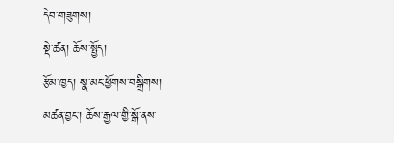དེབ་གཟུགས།
སྡེ་ཚན། ཆོས་སྤྱོད།
རྩོམ་ཁྱད། སྣ་མང་ཕྱོགས་བསྒྲིགས།
མཚན་བྱང་། ཆོས་རྒྱལ་གྱི་སྒོ་ནས་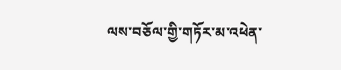ལས་བཅོལ་གྱི་གཏོར་མ་འཕེན་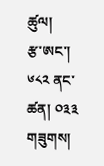ཚུལ།
རྩ་ཨང་། ༦༨༢ ནང་ཚན། ༠༣༣
གཟུགས།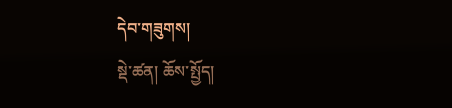དེབ་གཟུགས།
སྡེ་ཚན། ཆོས་སྤྱོད།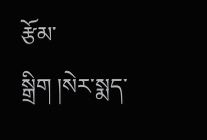རྩོམ་སྒྲིག །སེར་སྨད་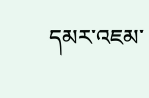དམར་འཇམ་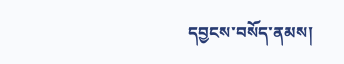དབྱངས་བསོད་ནམས།